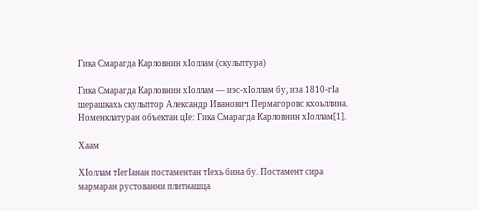Гика Смарагда Карловнин хӀоллам (скульптура)

Гика Смарагда Карловнин хӀоллам — иэс-хӀоллам бу, иза 1810-гӀа шерашкахь скульптор Александр Иванович Пермагоровс кхоьллина. Номенклатуран объектан цӀе: Гика Смарагда Карловнин хӀоллам[1].

Хаам

ХӀоллам тӀегӀанан постаментан тӀехь бина бу. Постамент сира мармаран рустованни плитнашца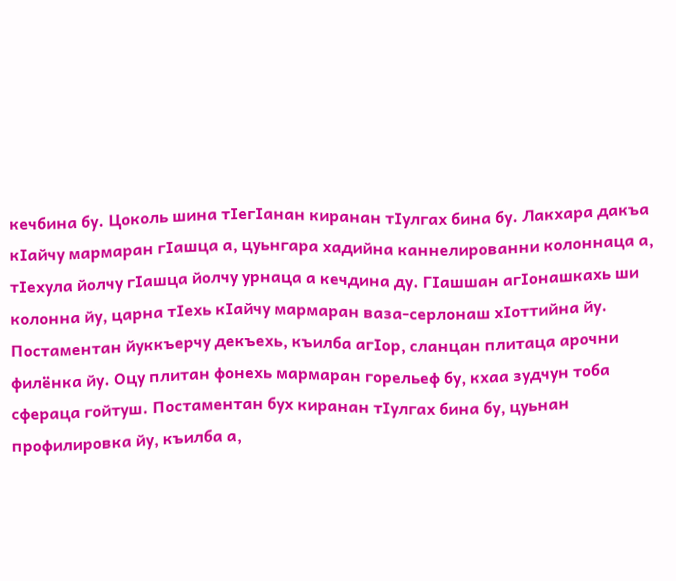кечбина бу. Цоколь шина тӀегӀанан киранан тӀулгах бина бу. Лакхара дакъа кӀайчу мармаран гӀашца а, цуьнгара хадийна каннелированни колоннаца а, тӀехула йолчу гӀашца йолчу урнаца а кечдина ду. ГӀашшан агӀонашкахь ши колонна йу, царна тӀехь кӀайчу мармаран ваза-серлонаш хӀоттийна йу. Постаментан йуккъерчу декъехь, къилба агӀор, сланцан плитаца арочни филёнка йу. Оцу плитан фонехь мармаран горельеф бу, кхаа зудчун тоба сфераца гойтуш. Постаментан бух киранан тӀулгах бина бу, цуьнан профилировка йу, къилба а,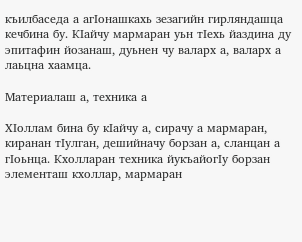къилбаседа а агӀонашкахь зезагийн гирляндашца кечбина бу. КӀайчу мармаран уьн тӀехь йаздина ду эпитафин йозанаш, дуьнен чу валарх а, валарх а лаьцна хаамца.

Материалаш а, техника а

ХӀоллам бина бу кӀайчу а, сирачу а мармаран, киранан тӀулган, дешийначу борзан а, сланцан а гӀоьнца. Кхолларан техника йукъайогӀу борзан элементаш кхоллар, мармаран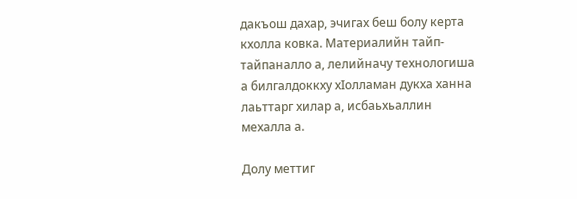дакъош дахар, эчигах беш болу керта кхолла ковка. Материалийн тайп-тайпаналло а, лелийначу технологиша а билгалдоккху хӀолламан дукха ханна лаьттарг хилар а, исбаьхьаллин мехалла а.

Долу меттиг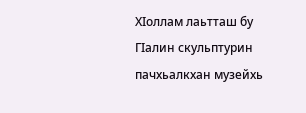ХӀоллам лаьтташ бу ГӀалин скульптурин пачхьалкхан музейхь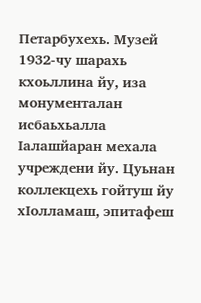Петарбухехь. Музей 1932-чу шарахь кхоьллина йу, иза монументалан исбаьхьалла Ӏалашйаран мехала учреждени йу. Цуьнан коллекцехь гойтуш йу хӀолламаш, эпитафеш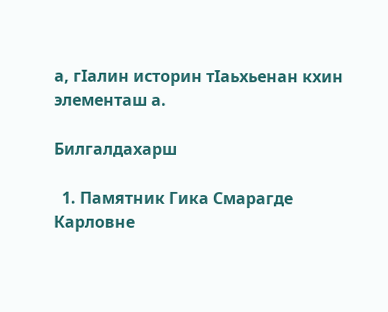а, гӀалин историн тӀаьхьенан кхин элементаш а.

Билгалдахарш

  1. Памятник Гика Смарагде Карловне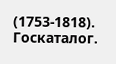(1753-1818). Госкаталог.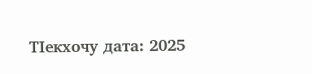ТӀекхочу дата: 2025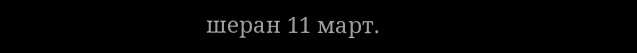шеран 11 март.